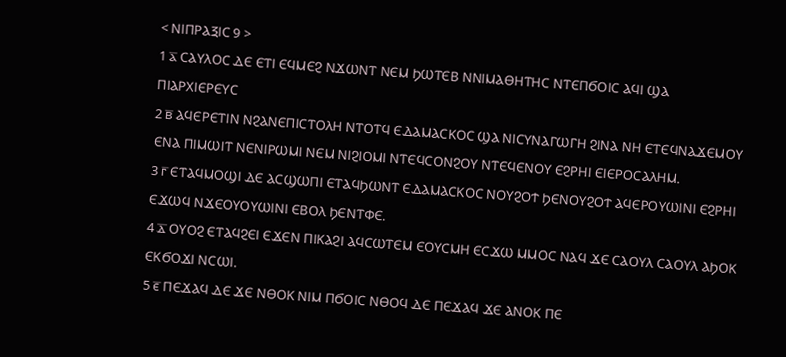< ⲚⲒⲠⲢⲀⲜⲒⲤ 9 >
1 ⲁ̅ ⲤⲀⲨⲖⲞⲤ ⲆⲈ ⲈⲦⲒ ⲈϤⲘⲈϨ ⲚϪⲰⲚⲦ ⲚⲈⲘ ϦⲰⲦⲈⲂ ⲚⲚⲒⲘⲀⲐⲎⲦⲎⲤ ⲚⲦⲈⲠϬⲞⲒⲤ ⲀϤⲒ ϢⲀ ⲠⲒⲀⲢⲬⲒⲈⲢⲈⲨⲤ
2 ⲃ̅ ⲀϤⲈⲢⲈⲦⲒⲚ ⲚϨⲀⲚⲈⲠⲒⲤⲦⲞⲖⲎ ⲚⲦⲞⲦϤ ⲈⲆⲀⲘⲀⲤⲔⲞⲤ ϢⲀ ⲚⲒⲤⲨⲚⲀⲄⲰⲄⲎ ϨⲒⲚⲀ ⲚⲎ ⲈⲦⲈϤⲚⲀϪⲈⲘⲞⲨ ⲈⲚⲀ ⲠⲒⲘⲰⲒⲦ ⲚⲈⲚⲒⲢⲰⲘⲒ ⲚⲈⲘ ⲚⲒϨⲒⲞⲘⲒ ⲚⲦⲈϤⲤⲞⲚϨⲞⲨ ⲚⲦⲈϤⲈⲚⲞⲨ ⲈϨⲢⲎⲒ ⲈⲒⲈⲢⲞⲤⲀⲖⲎⲘ.
3 ⲅ̅ ⲈⲦⲀϤⲘⲞϢⲒ ⲆⲈ ⲀⲤϢⲰⲠⲒ ⲈⲦⲀϤϦⲰⲚⲦ ⲈⲆⲀⲘⲀⲤⲔⲞⲤ ⲚⲞⲨϨⲞϮ ϦⲈⲚⲞⲨϨⲞϮ ⲀϤⲈⲢⲞⲨⲰⲒⲚⲒ ⲈϨⲢⲎⲒ ⲈϪⲰϤ ⲚϪⲈⲞⲨⲞⲨⲰⲒⲚⲒ ⲈⲂⲞⲖ ϦⲈⲚⲦⲪⲈ.
4 ⲇ̅ ⲞⲨⲞϨ ⲈⲦⲀϤϨⲈⲒ ⲈϪⲈⲚ ⲠⲒⲔⲀϨⲒ ⲀϤⲤⲰⲦⲈⲘ ⲈⲞⲨⲤⲘⲎ ⲈⲤϪⲰ ⲘⲘⲞⲤ ⲚⲀϤ ϪⲈ ⲤⲀⲞⲨⲖ ⲤⲀⲞⲨⲖ ⲀϦⲞⲔ ⲈⲔϬⲞϪⲒ ⲚⲤⲰⲒ.
5 ⲉ̅ ⲠⲈϪⲀϤ ⲆⲈ ϪⲈ ⲚⲐⲞⲔ ⲚⲒⲘ ⲠϬⲞⲒⲤ ⲚⲐⲞϤ ⲆⲈ ⲠⲈϪⲀϤ ϪⲈ ⲀⲚⲞⲔ ⲠⲈ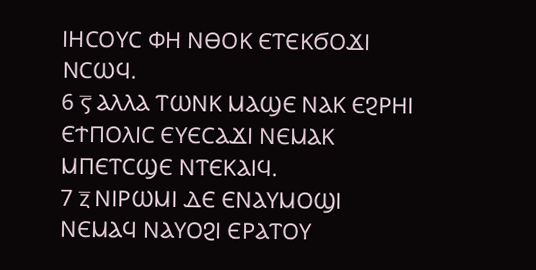ⲒⲎⲤⲞⲨⲤ ⲪⲎ ⲚⲐⲞⲔ ⲈⲦⲈⲔϬⲞϪⲒ ⲚⲤⲰϤ.
6 ⲋ̅ ⲀⲖⲖⲀ ⲦⲰⲚⲔ ⲘⲀϢⲈ ⲚⲀⲔ ⲈϨⲢⲎⲒ ⲈϮⲠⲞⲖⲒⲤ ⲈⲨⲈⲤⲀϪⲒ ⲚⲈⲘⲀⲔ ⲘⲠⲈⲦⲤϢⲈ ⲚⲦⲈⲔⲀⲒϤ.
7 ⲍ̅ ⲚⲒⲢⲰⲘⲒ ⲆⲈ ⲈⲚⲀⲨⲘⲞϢⲒ ⲚⲈⲘⲀϤ ⲚⲀⲨⲞϨⲒ ⲈⲢⲀⲦⲞⲨ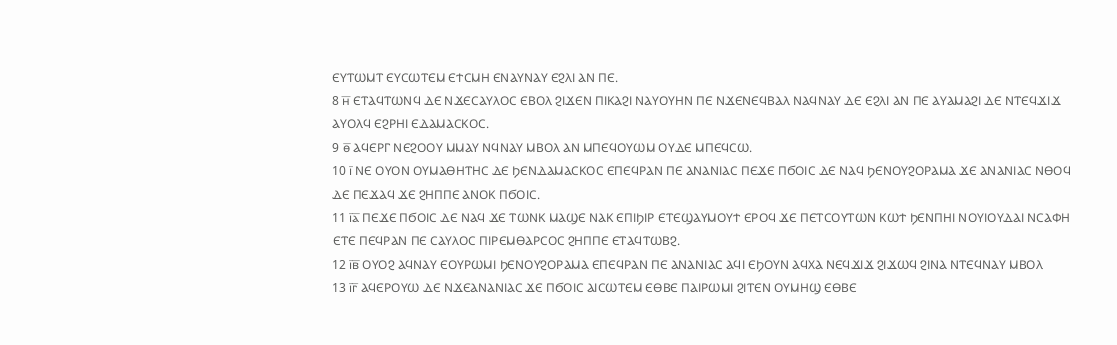ⲈⲨⲦⲰⲘⲦ ⲈⲨⲤⲰⲦⲈⲘ ⲈϮⲤⲘⲎ ⲈⲚⲀⲨⲚⲀⲨ ⲈϨⲖⲒ ⲀⲚ ⲠⲈ.
8 ⲏ̅ ⲈⲦⲀϤⲦⲰⲚϤ ⲆⲈ ⲚϪⲈⲤⲀⲨⲖⲞⲤ ⲈⲂⲞⲖ ϨⲒϪⲈⲚ ⲠⲒⲔⲀϨⲒ ⲚⲀⲨⲞⲨⲎⲚ ⲠⲈ ⲚϪⲈⲚⲈϤⲂⲀⲖ ⲚⲀϤⲚⲀⲨ ⲆⲈ ⲈϨⲖⲒ ⲀⲚ ⲠⲈ ⲀⲨⲀⲘⲀϨⲒ ⲆⲈ ⲚⲦⲈϤϪⲒϪ ⲀⲨⲞⲖϤ ⲈϨⲢⲎⲒ ⲈⲆⲀⲘⲀⲤⲔⲞⲤ.
9 ⲑ̅ ⲀϤⲈⲢⲄ ⲚⲈϨⲞⲞⲨ ⲘⲘⲀⲨ ⲚϤⲚⲀⲨ ⲘⲂⲞⲖ ⲀⲚ ⲘⲠⲈϤⲞⲨⲰⲘ ⲞⲨⲆⲈ ⲘⲠⲈϤⲤⲰ.
10 ⲓ̅ ⲚⲈ ⲞⲨⲞⲚ ⲞⲨⲘⲀⲐⲎⲦⲎⲤ ⲆⲈ ϦⲈⲚⲆⲀⲘⲀⲤⲔⲞⲤ ⲈⲠⲈϤⲢⲀⲚ ⲠⲈ ⲀⲚⲀⲚⲒⲀⲤ ⲠⲈϪⲈ ⲠϬⲞⲒⲤ ⲆⲈ ⲚⲀϤ ϦⲈⲚⲞⲨϨⲞⲢⲀⲘⲀ ϪⲈ ⲀⲚⲀⲚⲒⲀⲤ ⲚⲐⲞϤ ⲆⲈ ⲠⲈϪⲀϤ ϪⲈ ϨⲎⲠⲠⲈ ⲀⲚⲞⲔ ⲠϬⲞⲒⲤ.
11 ⲓ̅ⲁ̅ ⲠⲈϪⲈ ⲠϬⲞⲒⲤ ⲆⲈ ⲚⲀϤ ϪⲈ ⲦⲰⲚⲔ ⲘⲀϢⲈ ⲚⲀⲔ ⲈⲠⲒϦⲒⲢ ⲈⲦⲈϢⲀⲨⲘⲞⲨϮ ⲈⲢⲞϤ ϪⲈ ⲠⲈⲦⲤⲞⲨⲦⲰⲚ ⲔⲰϮ ϦⲈⲚⲠⲎⲒ ⲚⲞⲨⲒⲞⲨⲆⲀⲒ ⲚⲤⲀⲪⲎ ⲈⲦⲈ ⲠⲈϤⲢⲀⲚ ⲠⲈ ⲤⲀⲨⲖⲞⲤ ⲠⲒⲢⲈⲘⲐⲀⲢⲤⲞⲤ ϨⲎⲠⲠⲈ ⲈⲦⲀϤⲦⲰⲂϨ.
12 ⲓ̅ⲃ̅ ⲞⲨⲞϨ ⲀϤⲚⲀⲨ ⲈⲞⲨⲢⲰⲘⲒ ϦⲈⲚⲞⲨϨⲞⲢⲀⲘⲀ ⲈⲠⲈϤⲢⲀⲚ ⲠⲈ ⲀⲚⲀⲚⲒⲀⲤ ⲀϤⲒ ⲈϦⲞⲨⲚ ⲀϤⲬⲀ ⲚⲈϤϪⲒϪ ϨⲒϪⲰϤ ϨⲒⲚⲀ ⲚⲦⲈϤⲚⲀⲨ ⲘⲂⲞⲖ
13 ⲓ̅ⲅ̅ ⲀϤⲈⲢⲞⲨⲰ ⲆⲈ ⲚϪⲈⲀⲚⲀⲚⲒⲀⲤ ϪⲈ ⲠϬⲞⲒⲤ ⲀⲒⲤⲰⲦⲈⲘ ⲈⲐⲂⲈ ⲠⲀⲒⲢⲰⲘⲒ ϨⲒⲦⲈⲚ ⲞⲨⲘⲎϢ ⲈⲐⲂⲈ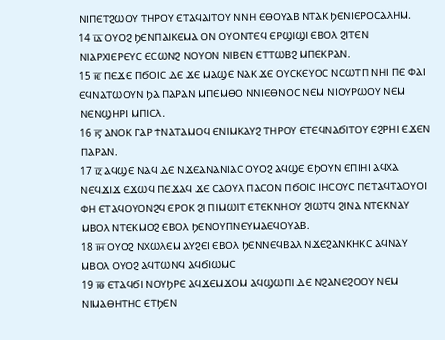ⲚⲒⲠⲈⲦϨⲰⲞⲨ ⲦⲎⲢⲞⲨ ⲈⲦⲀϤⲀⲒⲦⲞⲨ ⲚⲚⲎ ⲈⲐⲞⲨⲀⲂ ⲚⲦⲀⲔ ϦⲈⲚⲒⲈⲢⲞⲤⲀⲖⲎⲘ.
14 ⲓ̅ⲇ̅ ⲞⲨⲞϨ ϦⲈⲚⲠⲀⲒⲔⲈⲘⲀ ⲞⲚ ⲞⲨⲞⲚⲦⲈϤ ⲈⲢϢⲒϢⲒ ⲈⲂⲞⲖ ϨⲒⲦⲈⲚ ⲚⲒⲀⲢⲬⲒⲈⲢⲈⲨⲤ ⲈⲤⲰⲚϨ ⲚⲞⲨⲞⲚ ⲚⲒⲂⲈⲚ ⲈⲦⲦⲰⲂϨ ⲘⲠⲈⲔⲢⲀⲚ.
15 ⲓ̅ⲉ̅ ⲠⲈϪⲈ ⲠϬⲞⲒⲤ ⲆⲈ ϪⲈ ⲘⲀϢⲈ ⲚⲀⲔ ϪⲈ ⲞⲨⲤⲔⲈⲨⲞⲤ ⲚⲤⲰⲦⲠ ⲚⲎⲒ ⲠⲈ ⲪⲀⲒ ⲈϤⲚⲀⲦⲰⲞⲨⲚ ϦⲀ ⲠⲀⲢⲀⲚ ⲘⲠⲈⲘⲐⲞ ⲚⲚⲒⲈⲐⲚⲞⲤ ⲚⲈⲘ ⲚⲒⲞⲨⲢⲰⲞⲨ ⲚⲈⲘ ⲚⲈⲚϢⲎⲢⲒ ⲘⲠⲒⲤⲖ.
16 ⲓ̅ⲋ̅ ⲀⲚⲞⲔ ⲄⲀⲢ ϮⲚⲀⲦⲀⲘⲞϤ ⲈⲚⲒⲘⲔⲀⲨϨ ⲦⲎⲢⲞⲨ ⲈⲦⲈϤⲚⲀϬⲒⲦⲞⲨ ⲈϨⲢⲎⲒ ⲈϪⲈⲚ ⲠⲀⲢⲀⲚ.
17 ⲓ̅ⲍ̅ ⲀϤϢⲈ ⲚⲀϤ ⲆⲈ ⲚϪⲈⲀⲚⲀⲚⲒⲀⲤ ⲞⲨⲞϨ ⲀϤϢⲈ ⲈϦⲞⲨⲚ ⲈⲠⲒⲎⲒ ⲀϤⲬⲀ ⲚⲈϤϪⲒϪ ⲈϪⲰϤ ⲠⲈϪⲀϤ ϪⲈ ⲤⲀⲞⲨⲖ ⲠⲀⲤⲞⲚ ⲠϬⲞⲒⲤ ⲒⲎⲤⲞⲨⲤ ⲠⲈⲦⲀϤⲦⲀⲞⲨⲞⲒ ⲪⲎ ⲈⲦⲀϤⲞⲨⲞⲚϨϤ ⲈⲢⲞⲔ ϨⲒ ⲠⲒⲘⲰⲒⲦ ⲈⲦⲈⲔⲚⲎⲞⲨ ϨⲒⲰⲦϤ ϨⲒⲚⲀ ⲚⲦⲈⲔⲚⲀⲨ ⲘⲂⲞⲖ ⲚⲦⲈⲔⲘⲞϨ ⲈⲂⲞⲖ ϦⲈⲚⲞⲨⲠⲚⲈⲨⲘⲀⲈϤⲞⲨⲀⲂ.
18 ⲓ̅ⲏ̅ ⲞⲨⲞϨ ⲚⲬⲰⲖⲈⲘ ⲀⲨϨⲈⲒ ⲈⲂⲞⲖ ϦⲈⲚⲚⲈϤⲂⲀⲖ ⲚϪⲈϨⲀⲚⲔⲎⲔⲤ ⲀϤⲚⲀⲨ ⲘⲂⲞⲖ ⲞⲨⲞϨ ⲀϤⲦⲰⲚϤ ⲀϤϬⲒⲰⲘⲤ
19 ⲓ̅ⲑ̅ ⲈⲦⲀϤϬⲒ ⲚⲞⲨϦⲢⲈ ⲀϤϪⲈⲘϪⲞⲘ ⲀϤϢⲰⲠⲒ ⲆⲈ ⲚϨⲀⲚⲈϨⲞⲞⲨ ⲚⲈⲘ ⲚⲒⲘⲀⲐⲎⲦⲎⲤ ⲈⲦϦⲈⲚ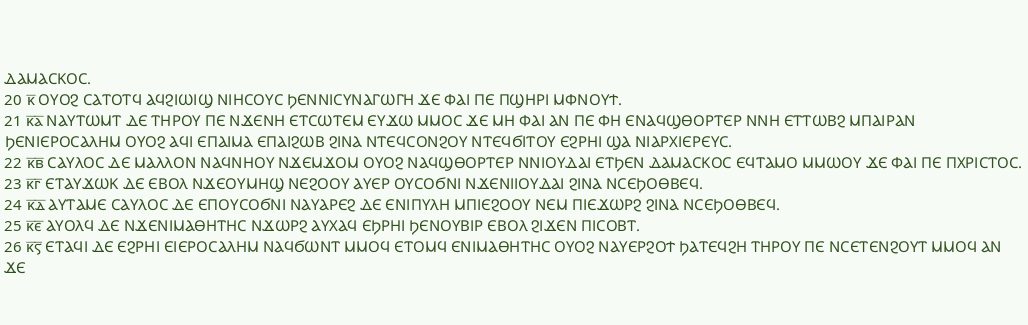ⲆⲀⲘⲀⲤⲔⲞⲤ.
20 ⲕ̅ ⲞⲨⲞϨ ⲤⲀⲦⲞⲦϤ ⲀϤϨⲒⲰⲒϢ ⲚⲒⲎⲤⲞⲨⲤ ϦⲈⲚⲚⲒⲤⲨⲚⲀⲄⲰⲄⲎ ϪⲈ ⲪⲀⲒ ⲠⲈ ⲠϢⲎⲢⲒ ⲘⲪⲚⲞⲨϮ.
21 ⲕ̅ⲁ̅ ⲚⲀⲨⲦⲰⲘⲦ ⲆⲈ ⲦⲎⲢⲞⲨ ⲠⲈ ⲚϪⲈⲚⲎ ⲈⲦⲤⲰⲦⲈⲘ ⲈⲨϪⲰ ⲘⲘⲞⲤ ϪⲈ ⲘⲎ ⲪⲀⲒ ⲀⲚ ⲠⲈ ⲪⲎ ⲈⲚⲀϤϢⲐⲞⲢⲦⲈⲢ ⲚⲚⲎ ⲈⲦⲦⲰⲂϨ ⲘⲠⲀⲒⲢⲀⲚ ϦⲈⲚⲒⲈⲢⲞⲤⲀⲖⲎⲘ ⲞⲨⲞϨ ⲀϤⲒ ⲈⲠⲀⲒⲘⲀ ⲈⲠⲀⲒϨⲰⲂ ϨⲒⲚⲀ ⲚⲦⲈϤⲤⲞⲚϨⲞⲨ ⲚⲦⲈϤϬⲒⲦⲞⲨ ⲈϨⲢⲎⲒ ϢⲀ ⲚⲒⲀⲢⲬⲒⲈⲢⲈⲨⲤ.
22 ⲕ̅ⲃ̅ ⲤⲀⲨⲖⲞⲤ ⲆⲈ ⲘⲀⲖⲖⲞⲚ ⲚⲀϤⲚⲎⲞⲨ ⲚϪⲈⲘϪⲞⲘ ⲞⲨⲞϨ ⲚⲀϤϢⲐⲞⲢⲦⲈⲢ ⲚⲚⲒⲞⲨⲆⲀⲒ ⲈⲦϦⲈⲚ ⲆⲀⲘⲀⲤⲔⲞⲤ ⲈϤⲦⲀⲘⲞ ⲘⲘⲰⲞⲨ ϪⲈ ⲪⲀⲒ ⲠⲈ ⲠⲬⲢⲒⲤⲦⲞⲤ.
23 ⲕ̅ⲅ̅ ⲈⲦⲀⲨϪⲰⲔ ⲆⲈ ⲈⲂⲞⲖ ⲚϪⲈⲞⲨⲘⲎϢ ⲚⲈϨⲞⲞⲨ ⲀⲨⲈⲢ ⲞⲨⲤⲞϬⲚⲒ ⲚϪⲈⲚⲒⲒⲞⲨⲆⲀⲒ ϨⲒⲚⲀ ⲚⲤⲈϦⲞⲐⲂⲈϤ.
24 ⲕ̅ⲇ̅ ⲀⲨⲦⲀⲘⲈ ⲤⲀⲨⲖⲞⲤ ⲆⲈ ⲈⲠⲞⲨⲤⲞϬⲚⲒ ⲚⲀⲨⲀⲢⲈϨ ⲆⲈ ⲈⲚⲒⲠⲨⲖⲎ ⲘⲠⲒⲈϨⲞⲞⲨ ⲚⲈⲘ ⲠⲒⲈϪⲰⲢϨ ϨⲒⲚⲀ ⲚⲤⲈϦⲞⲐⲂⲈϤ.
25 ⲕ̅ⲉ̅ ⲀⲨⲞⲖϤ ⲆⲈ ⲚϪⲈⲚⲒⲘⲀⲐⲎⲦⲎⲤ ⲚϪⲰⲢϨ ⲀⲨⲬⲀϤ ⲈϦⲢⲎⲒ ϦⲈⲚⲞⲨⲂⲒⲢ ⲈⲂⲞⲖ ϨⲒϪⲈⲚ ⲠⲒⲤⲞⲂⲦ.
26 ⲕ̅ⲋ̅ ⲈⲦⲀϤⲒ ⲆⲈ ⲈϨⲢⲎⲒ ⲈⲒⲈⲢⲞⲤⲀⲖⲎⲘ ⲚⲀϤϬⲰⲚⲦ ⲘⲘⲞϤ ⲈⲦⲞⲘϤ ⲈⲚⲒⲘⲀⲐⲎⲦⲎⲤ ⲞⲨⲞϨ ⲚⲀⲨⲈⲢϨⲞϮ ϦⲀⲦⲈϤϨⲎ ⲦⲎⲢⲞⲨ ⲠⲈ ⲚⲤⲈⲦⲈⲚϨⲞⲨⲦ ⲘⲘⲞϤ ⲀⲚ ϪⲈ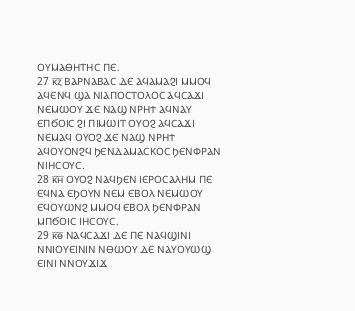ⲞⲨⲘⲀⲐⲎⲦⲎⲤ ⲠⲈ.
27 ⲕ̅ⲍ̅ ⲂⲀⲢⲚⲀⲂⲀⲤ ⲆⲈ ⲀϤⲀⲘⲀϨⲒ ⲘⲘⲞϤ ⲀϤⲈⲚϤ ϢⲀ ⲚⲒⲀⲠⲞⲤⲦⲞⲖⲞⲤ ⲀϤⲤⲀϪⲒ ⲚⲈⲘⲰⲞⲨ ϪⲈ ⲚⲀϢ ⲚⲢⲎϮ ⲀϤⲚⲀⲨ ⲈⲠϬⲞⲒⲤ ϨⲒ ⲠⲒⲘⲰⲒⲦ ⲞⲨⲞϨ ⲀϤⲤⲀϪⲒ ⲚⲈⲘⲀϤ ⲞⲨⲞϨ ϪⲈ ⲚⲀϢ ⲚⲢⲎϮ ⲀϤⲞⲨⲞⲚϨϤ ϦⲈⲚⲆⲀⲘⲀⲤⲔⲞⲤ ϦⲈⲚⲪⲢⲀⲚ ⲚⲒⲎⲤⲞⲨⲤ.
28 ⲕ̅ⲏ̅ ⲞⲨⲞϨ ⲚⲀϤϦⲈⲚ ⲒⲈⲢⲞⲤⲀⲖⲎⲘ ⲠⲈ ⲈϤⲚⲀ ⲈϦⲞⲨⲚ ⲚⲈⲘ ⲈⲂⲞⲖ ⲚⲈⲘⲰⲞⲨ ⲈϤⲞⲨⲰⲚϨ ⲘⲘⲞϤ ⲈⲂⲞⲖ ϦⲈⲚⲪⲢⲀⲚ ⲘⲠϬⲞⲒⲤ ⲒⲎⲤⲞⲨⲤ.
29 ⲕ̅ⲑ̅ ⲚⲀϤⲤⲀϪⲒ ⲆⲈ ⲠⲈ ⲚⲀϤϢⲒⲚⲒ ⲚⲚⲒⲞⲨⲈⲒⲚⲒⲚ ⲚⲐⲰⲞⲨ ⲆⲈ ⲚⲀⲨⲞⲨⲰϢ ⲈⲒⲚⲒ ⲚⲚⲞⲨϪⲒϪ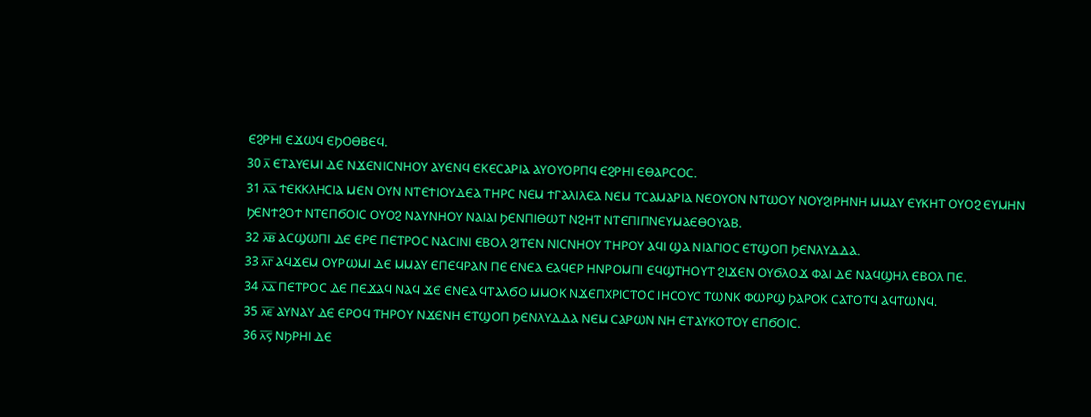ⲈϨⲢⲎⲒ ⲈϪⲰϤ ⲈϦⲞⲐⲂⲈϤ.
30 ⲗ̅ ⲈⲦⲀⲨⲈⲘⲒ ⲆⲈ ⲚϪⲈⲚⲒⲤⲚⲎⲞⲨ ⲀⲨⲈⲚϤ ⲈⲔⲈⲤⲀⲢⲒⲀ ⲀⲨⲞⲨⲞⲢⲠϤ ⲈϨⲢⲎⲒ ⲈⲐⲀⲢⲤⲞⲤ.
31 ⲗ̅ⲁ̅ ϮⲈⲔⲔⲖⲎⲤⲒⲀ ⲘⲈⲚ ⲞⲨⲚ ⲚⲦⲈϮⲒⲞⲨⲆⲈⲀ ⲦⲎⲢⲤ ⲚⲈⲘ ϮⲄⲀⲖⲒⲖⲈⲀ ⲚⲈⲘ ⲦⲤⲀⲘⲀⲢⲒⲀ ⲚⲈⲞⲨⲞⲚ ⲚⲦⲰⲞⲨ ⲚⲞⲨϨⲒⲢⲎⲚⲎ ⲘⲘⲀⲨ ⲈⲨⲔⲎⲦ ⲞⲨⲞϨ ⲈⲨⲘⲎⲚ ϦⲈⲚϮϨⲞϮ ⲚⲦⲈⲠϬⲞⲒⲤ ⲞⲨⲞϨ ⲚⲀⲨⲚⲎⲞⲨ ⲚⲀⲒⲀⲒ ϦⲈⲚⲠⲒⲐⲰⲦ ⲚϨⲎⲦ ⲚⲦⲈⲠⲒⲠⲚⲈⲨⲘⲀⲈⲐⲞⲨⲀⲂ.
32 ⲗ̅ⲃ̅ ⲀⲤϢⲰⲠⲒ ⲆⲈ ⲈⲢⲈ ⲠⲈⲦⲢⲞⲤ ⲚⲀⲤⲒⲚⲒ ⲈⲂⲞⲖ ϨⲒⲦⲈⲚ ⲚⲒⲤⲚⲎⲞⲨ ⲦⲎⲢⲞⲨ ⲀϤⲒ ϢⲀ ⲚⲒⲀⲄⲒⲞⲤ ⲈⲦϢⲞⲠ ϦⲈⲚⲖⲨⲆⲆⲀ.
33 ⲗ̅ⲅ̅ ⲀϤϪⲈⲘ ⲞⲨⲢⲰⲘⲒ ⲆⲈ ⲘⲘⲀⲨ ⲈⲠⲈϤⲢⲀⲚ ⲠⲈ ⲈⲚⲈⲀ ⲈⲀϤⲈⲢ ⲎⲚⲢⲞⲘⲠⲒ ⲈϤϢⲦⲎⲞⲨⲦ ϨⲒϪⲈⲚ ⲞⲨϬⲖⲞϪ ⲪⲀⲒ ⲆⲈ ⲚⲀϤϢⲎⲖ ⲈⲂⲞⲖ ⲠⲈ.
34 ⲗ̅ⲇ̅ ⲠⲈⲦⲢⲞⲤ ⲆⲈ ⲠⲈϪⲀϤ ⲚⲀϤ ϪⲈ ⲈⲚⲈⲀ ϤⲦⲀⲖϬⲞ ⲘⲘⲞⲔ ⲚϪⲈⲠⲬⲢⲒⲤⲦⲞⲤ ⲒⲎⲤⲞⲨⲤ ⲦⲰⲚⲔ ⲪⲰⲢϢ ϦⲀⲢⲞⲔ ⲤⲀⲦⲞⲦϤ ⲀϤⲦⲰⲚϤ.
35 ⲗ̅ⲉ̅ ⲀⲨⲚⲀⲨ ⲆⲈ ⲈⲢⲞϤ ⲦⲎⲢⲞⲨ ⲚϪⲈⲚⲎ ⲈⲦϢⲞⲠ ϦⲈⲚⲖⲨⲆⲆⲀ ⲚⲈⲘ ⲤⲀⲢⲰⲚ ⲚⲎ ⲈⲦⲀⲨⲔⲞⲦⲞⲨ ⲈⲠϬⲞⲒⲤ.
36 ⲗ̅ⲋ̅ ⲚϦⲢⲎⲒ ⲆⲈ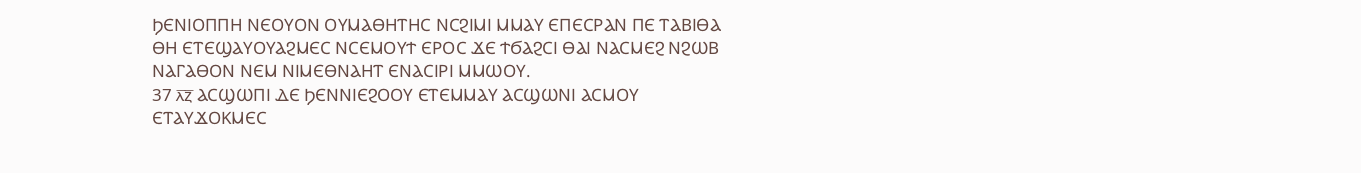ϦⲈⲚⲒⲞⲠⲠⲎ ⲚⲈⲞⲨⲞⲚ ⲞⲨⲘⲀⲐⲎⲦⲎⲤ ⲚⲤϨⲒⲘⲒ ⲘⲘⲀⲨ ⲈⲠⲈⲤⲢⲀⲚ ⲠⲈ ⲦⲀⲂⲒⲐⲀ ⲐⲎ ⲈⲦⲈϢⲀⲨⲞⲨⲀϨⲘⲈⲤ ⲚⲤⲈⲘⲞⲨϮ ⲈⲢⲞⲤ ϪⲈ ϮϬⲀϨⲤⲒ ⲐⲀⲒ ⲚⲀⲤⲘⲈϨ ⲚϨⲰⲂ ⲚⲀⲄⲀⲐⲞⲚ ⲚⲈⲘ ⲚⲒⲘⲈⲐⲚⲀⲎⲦ ⲈⲚⲀⲤⲒⲢⲒ ⲘⲘⲰⲞⲨ.
37 ⲗ̅ⲍ̅ ⲀⲤϢⲰⲠⲒ ⲆⲈ ϦⲈⲚⲚⲒⲈϨⲞⲞⲨ ⲈⲦⲈⲘⲘⲀⲨ ⲀⲤϢⲰⲚⲒ ⲀⲤⲘⲞⲨ ⲈⲦⲀⲨϪⲞⲔⲘⲈⲤ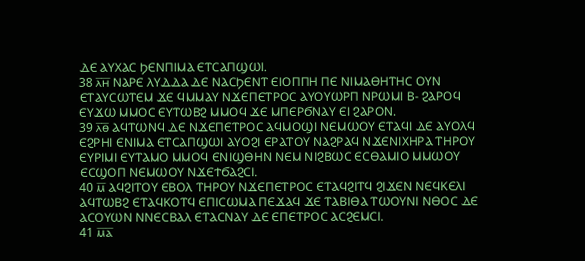ⲆⲈ ⲀⲨⲬⲀⲤ ϦⲈⲚⲠⲒⲘⲀ ⲈⲦⲤⲀⲠϢⲰⲒ.
38 ⲗ̅ⲏ̅ ⲚⲀⲢⲈ ⲖⲨⲆⲆⲀ ⲆⲈ ⲚⲀⲤϦⲈⲚⲦ ⲈⲒⲞⲠⲠⲎ ⲠⲈ ⲚⲒⲘⲀⲐⲎⲦⲎⲤ ⲞⲨⲚ ⲈⲦⲀⲨⲤⲰⲦⲈⲘ ϪⲈ ϤⲘⲘⲀⲨ ⲚϪⲈⲠⲈⲦⲢⲞⲤ ⲀⲨⲞⲨⲰⲢⲠ ⲚⲢⲰⲘⲒ Ⲃ- ϨⲀⲢⲞϤ ⲈⲨϪⲰ ⲘⲘⲞⲤ ⲈⲨⲦⲰⲂϨ ⲘⲘⲞϤ ϪⲈ ⲘⲠⲈⲢϬⲚⲀⲨ ⲈⲒ ϨⲀⲢⲞⲚ.
39 ⲗ̅ⲑ̅ ⲀϤⲦⲰⲚϤ ⲆⲈ ⲚϪⲈⲠⲈⲦⲢⲞⲤ ⲀϤⲘⲞϢⲒ ⲚⲈⲘⲰⲞⲨ ⲈⲦⲀϤⲒ ⲆⲈ ⲀⲨⲞⲖϤ ⲈϨⲢⲎⲒ ⲈⲚⲒⲘⲀ ⲈⲦⲤⲀⲠϢⲰⲒ ⲀⲨⲞϨⲒ ⲈⲢⲀⲦⲞⲨ ⲚⲀϨⲢⲀϤ ⲚϪⲈⲚⲒⲬⲎⲢⲀ ⲦⲎⲢⲞⲨ ⲈⲨⲢⲒⲘⲒ ⲈⲨⲦⲀⲘⲞ ⲘⲘⲞϤ ⲈⲚⲒϢⲐⲎⲚ ⲚⲈⲘ ⲚⲒϨⲂⲰⲤ ⲈⲤⲐⲀⲘⲒⲞ ⲘⲘⲰⲞⲨ ⲈⲤϢⲞⲠ ⲚⲈⲘⲰⲞⲨ ⲚϪⲈϮϬⲀϨⲤⲒ.
40 ⲙ̅ ⲀϤϨⲒⲦⲞⲨ ⲈⲂⲞⲖ ⲦⲎⲢⲞⲨ ⲚϪⲈⲠⲈⲦⲢⲞⲤ ⲈⲦⲀϤϨⲒⲦϤ ϨⲒϪⲈⲚ ⲚⲈϤⲔⲈⲖⲒ ⲀϤⲦⲰⲂϨ ⲈⲦⲀϤⲔⲞⲦϤ ⲈⲠⲒⲤⲰⲘⲀ ⲠⲈϪⲀϤ ϪⲈ ⲦⲀⲂⲒⲐⲀ ⲦⲰⲞⲨⲚⲒ ⲚⲐⲞⲤ ⲆⲈ ⲀⲤⲞⲨⲰⲚ ⲚⲚⲈⲤⲂⲀⲖ ⲈⲦⲀⲤⲚⲀⲨ ⲆⲈ ⲈⲠⲈⲦⲢⲞⲤ ⲀⲤϨⲈⲘⲤⲒ.
41 ⲙ̅ⲁ̅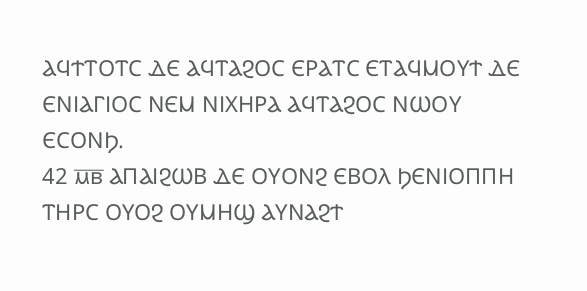ⲀϤϮⲦⲞⲦⲤ ⲆⲈ ⲀϤⲦⲀϨⲞⲤ ⲈⲢⲀⲦⲤ ⲈⲦⲀϤⲘⲞⲨϮ ⲆⲈ ⲈⲚⲒⲀⲄⲒⲞⲤ ⲚⲈⲘ ⲚⲒⲬⲎⲢⲀ ⲀϤⲦⲀϨⲞⲤ ⲚⲰⲞⲨ ⲈⲤⲞⲚϦ.
42 ⲙ̅ⲃ̅ ⲀⲠⲀⲒϨⲰⲂ ⲆⲈ ⲞⲨⲞⲚϨ ⲈⲂⲞⲖ ϦⲈⲚⲒⲞⲠⲠⲎ ⲦⲎⲢⲤ ⲞⲨⲞϨ ⲞⲨⲘⲎϢ ⲀⲨⲚⲀϨϮ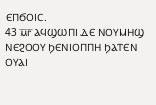ⲈⲠϬⲞⲒⲤ.
43 ⲙ̅ⲅ̅ ⲀϤϢⲰⲠⲒ ⲆⲈ ⲚⲞⲨⲘⲎϢ ⲚⲈϨⲞⲞⲨ ϦⲈⲚⲒⲞⲠⲠⲎ ϦⲀⲦⲈⲚ ⲞⲨⲀⲒ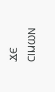ϪⲈ ⲤⲒⲘⲰⲚ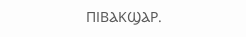ⲠⲒⲂⲀⲔϢⲀⲢ.